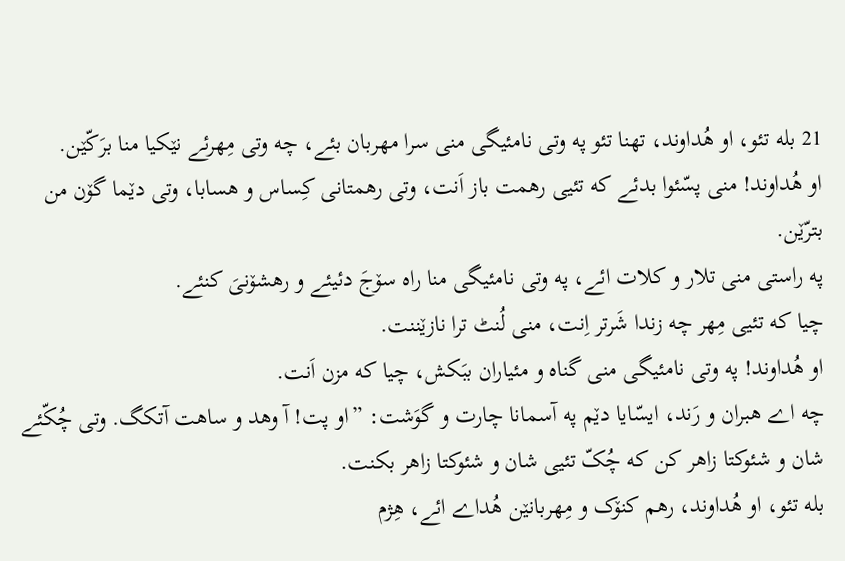21 بله تئو، او هُداوند، تهنا تئو په وتی نامئیگی منی سرا مهربان بئے، چه وتی مِهرئے نێکیا منا برَکّێن.
او هُداوند! منی پسّئوا بدئے که تئیی رهمت باز اَنت، وتی رهمتانی کِساس و هسابا، وتی دێما گۆن من بترّێن.
په راستی منی تلار و کلات ائے، په وتی نامئیگی منا راه سۆجَ دئیئے و رهشۆنیَ کنئے.
چیا که تئیی مِهر چه زندا شَرتر اِنت، منی لُنٹ ترا نازێننت.
او هُداوند! په وتی نامئیگی منی گناه و مئیاران ببَکش، چیا که مزن اَنت.
چه اے هبران و رَند، ایسّایا دێم په آسمانا چارت و گوَشت: ”او پت! آ وهد و ساهت آتکگ. وتی چُکّئے شان و شئوکتا زاهر کن که چُکّ تئیی شان و شئوکتا زاهر بکنت.
بله تئو، او هُداوند، رهم کنۆک و مِهربانێن هُداے ائے، هِژم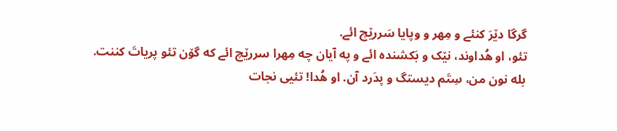گرگا دێرَ کنئے و مِهر و وپایا سَررێچ ائے.
تئو، او هُداوند، نێک و بَکشنده ائے و په آیان چه مِهرا سررێچ ائے که گۆن تئو پریاتَ کننت.
بله نون من، سِتَم دیستگ و پدَرد آن. او هُدا! تئیی نجات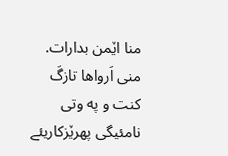منا اێمن بدارات.
منی اَرواها تازگَ کنت و په وتی نامئیگی پهرێزکاریئے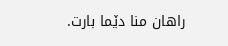راهان منا دێما بارت.